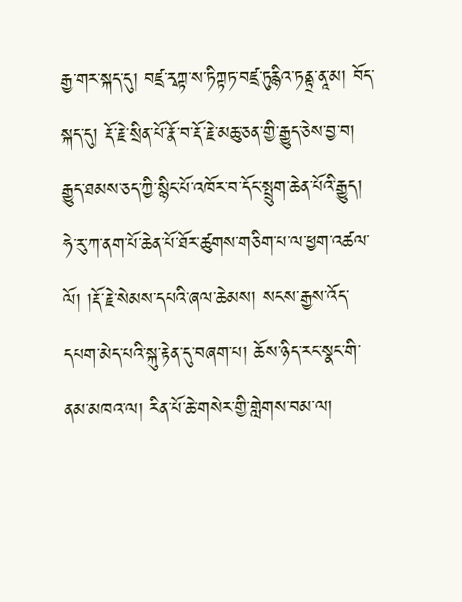རྒྱ་གར་སྐད་དུ། བཛྲ་རྭཀྟ་ས་ཏིཀྟཏ་བཛྲ་ཏུརྙིའ་ཏནྟྲ་ནཱ་མ། བོད་སྐད་དུ། རྡོ་རྗེ་སྲིན་པོ་རྣོ་བ་རྡོ་རྗེ་མཆུ་ཅན་གྱི་རྒྱུད་ཅེས་བྱ་བ། རྒྱུད་ཐམས་ཅད་ཀྱི་སྙིང་པོ་འཁོར་བ་དོང་སྤྲུག་ཆེན་པོའི་རྒྱུད། ཧེ་རུ་ཀ་ནག་པོ་ཆེན་པོ་ཐོར་ཚུགས་གཅིག་པ་ལ་ཕྱག་འཚལ་ལོ། །རྡོ་རྗེ་སེམས་དཔའི་ཞལ་ཆེམས། སངས་རྒྱས་འོད་དཔག་མེད་པའི་སྐུ་རྟེན་དུ་བཞག་པ། ཆོས་ཉིད་རང་སྣང་གི་ནམ་མཁའ་ལ། རིན་པོ་ཆེ་གསེར་གྱི་གླེགས་བམ་ལ།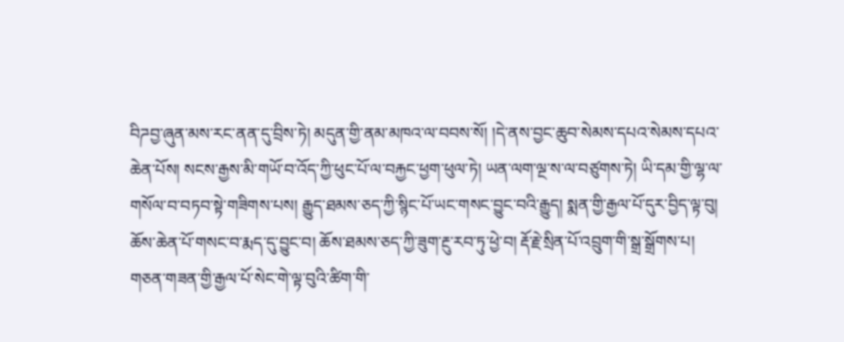བིཌབྱ་ཞུན་མས་རང་ནན་དུ་བྲིས་ཏེ། མདུན་གྱི་ནམ་མཁའ་ལ་བབས་སོ། །དེ་ནས་བྱང་ཆུབ་སེམས་དཔའ་སེམས་དཔའ་ཆེན་པོས། སངས་རྒྱས་མི་གཡོ་བ་འོད་ཀྱི་ཕུང་པོ་ལ་བརྐྱང་ཕྱག་ཕུལ་ཏེ། ཡན་ལག་ལྔ་ས་ལ་བཙུགས་ཏེ། ཡི་དམ་གྱི་ལྷ་ལ་གསོལ་བ་བཏབ་སྟེ་གཟིགས་པས། རྒྱུད་ཐམས་ཅད་ཀྱི་སྙིང་པོ་ཡང་གསང་བྱུང་བའི་རྒྱུད། སྨན་གྱི་རྒྱལ་པོ་དུར་བྱིད་ལྟ་བུ། ཆོས་ཆེན་པོ་གསང་བ་རྨད་དུ་བྱུང་བ། ཆོས་ཐམས་ཅད་ཀྱི་ཟུག་རྔུ་རབ་ཏུ་ཕྱེ་བ། རྡོ་རྗེ་སྲིན་པོ་འབྲུག་གི་སྒྲ་སྒྲོགས་པ། གཅན་གཟན་གྱི་རྒྱལ་པོ་སེང་གེ་ལྟ་བུའི་ཚིག་གི་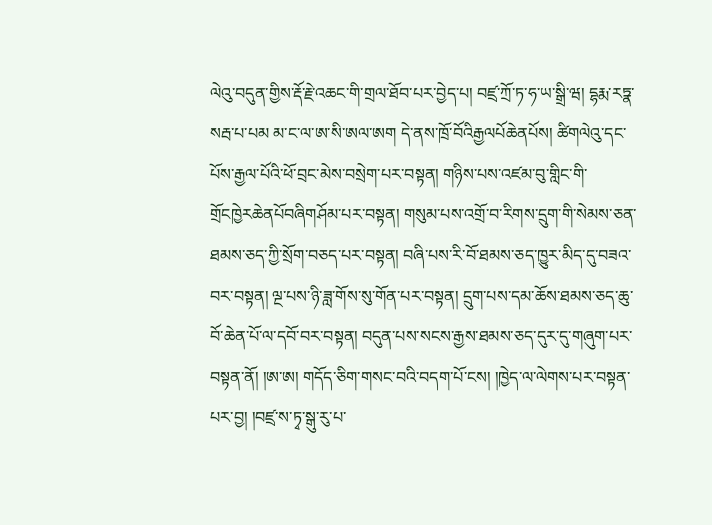ལེའུ་བདུན་གྱིས་རྡོ་རྗེ་འཆང་གི་གྲལ་ཐོབ་པར་བྱེད་པ། བཛྲ་ཀྲོ་ཏ་ཧ་ཡ་སྒྲི་ཝ། དྷརྨ་རཏྣ་སརྦ་པ་པམ མ་ང་ལ་ཨ་སི་ཨལ་ཨག དེ་ནས་ཁྲོ་བོའིརྒྱལཔོཆེནཔོས། ཚིགལེའུ་དང་པོས་རྒྱལ་པོའི་ཕོ་བྲང་མེས་བསྲེག་པར་བསྟན། གཉིས་པས་འཛམ་བུ་གླིང་གི་གྲོངཁྱེརཆེནཔོབཞིགཤོམ་པར་བསྟན། གསུམ་པས་འགྲོ་བ་རིགས་དྲུག་གི་སེམས་ཅན་ཐམས་ཅད་ཀྱི་སྲོག་བཅད་པར་བསྟན། བཞི་པས་རི་བོ་ཐམས་ཅད་ཁྱུར་མིད་དུ་བཟའ་བར་བསྟན། ལྔ་པས་ཉི་ཟླ་གོས་སུ་གོན་པར་བསྟན། དྲུག་པས་དམ་ཆོས་ཐམས་ཅད་ཆུ་བོ་ཆེན་པོ་ལ་དབོ་བར་བསྟན། བདུན་པས་སངས་རྒྱས་ཐམས་ཅད་དུར་དུ་གཞུག་པར་བསྟན་ནོ། །ཨ་ཨ། གདོད་ཅིག་གསང་བའི་བདག་པོ་ངས། །ཁྱེད་ལ་ལེགས་པར་བསྟན་པར་བྱ། །བཛྲ་ས་ཏྭ་སྒུ་རུ་པ་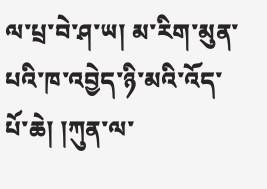ལ་པྲ་བེ་ཤ་ཡ། མ་རིག་མུན་པའི་ཁ་འབྱེད་ཉི་མའི་འོད་པོ་ཆེ། །ཀུན་ལ་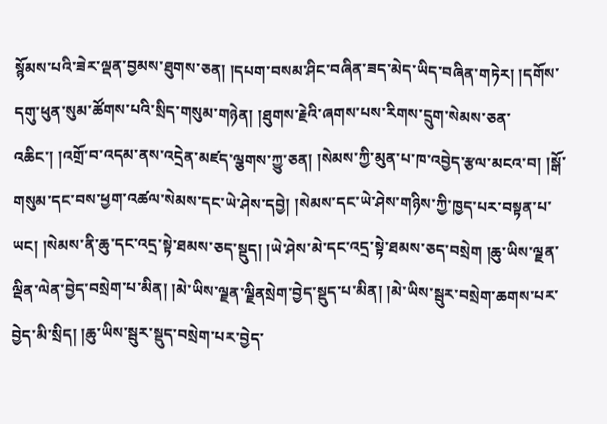སྙོམས་པའི་ཟེར་ལྡན་བྱམས་ཐུགས་ཅན། །དཔག་བསམ་ཤིང་བཞིན་ཟད་མེད་ཡིད་བཞིན་གཏེར། །དགོས་དགུ་ཕུན་སུམ་ཚོགས་པའི་སྲིད་གསུམ་གཉེན། །ཐུགས་རྗེའི་ཞགས་པས་རིགས་དྲུག་སེམས་ཅན་འཆིང་། །འགྲོ་བ་འདམ་ནས་འདྲེན་མཛད་ལྕགས་ཀྱུ་ཅན། །སེམས་ཀྱི་མུན་པ་ཁ་འབྱེད་རྩལ་མངའ་བ། །སྒོ་གསུམ་དང་བས་ཕྱག་འཚལ་སེམས་དང་ཡེ་ཤེས་དབྱེ། །སེམས་དང་ཡེ་ཤེས་གཉིས་ཀྱི་ཁྱད་པར་བསྟན་པ་ཡང། །སེམས་ནི་ཆུ་དང་འདྲ་སྟེ་ཐམས་ཅད་སྡུད། །ཡེ་ཤེས་མེ་དང་འདྲ་སྟེ་ཐམས་ཅད་བསྲེག །ཆུ་ཡིས་ལྗན་ལྡིན་ལེན་བྱེད་བསྲེག་པ་མིན། །མེ་ཡིས་ལྗན་ལྗིནསྲེག་བྱེད་སྡུད་པ་མིན། །མེ་ཡིས་སྦུར་བསྲེག་ཆགས་པར་བྱེད་མི་སྲིད། །ཆུ་ཡིས་སྦུར་སྡུད་བསྲེག་པར་བྱེད་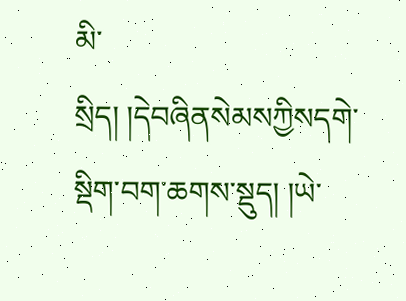མི་སྲིད། །དེབཞིནསེམསཀྱིསདགེ་སྡིག་བག་ཆགས་སྡུད། །ཡེ་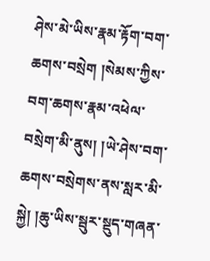ཤེས་མེ་ཡིས་རྣམ་རྟོག་བག་ཆགས་བསྲེག །སེམས་ཀྱིས་བག་ཆགས་རྣམ་འཕེལ་བསྲེག་མི་ནུས། །ཡེ་ཤེས་བག་ཆགས་བསྲེགས་ནས་སླར་མི་སྐྱེ། །ཆུ་ཡིས་སྦུར་སྡུད་གཞན་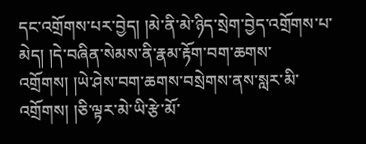དང་འགྲོགས་པར་བྱེད། །མེ་ནི་མེ་ཉིད་སྲེག་བྱེད་འགྲོགས་པ་མེད། །དེ་བཞིན་སེམས་ནི་རྣམ་རྟོག་བག་ཆགས་འགྲོགས། །ཡེ་ཤེས་བག་ཆགས་བསྲེགས་ནས་སླར་མི་འགྲོགས། །ཅི་ལྟར་མེ་ཡི་རྩེ་མོ་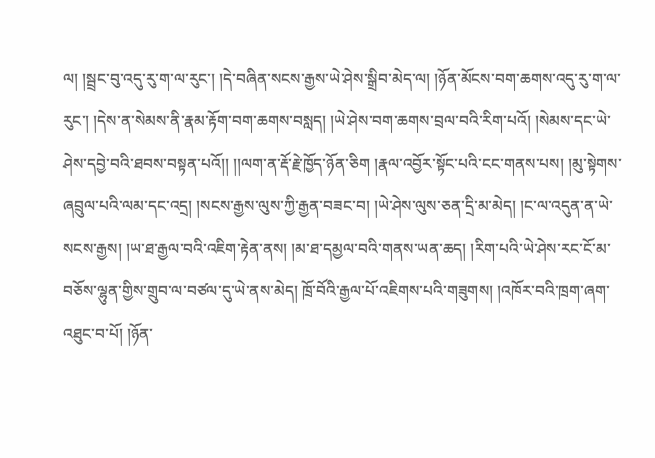ལ། །སྦྲང་བུ་འདུ་རུ་ག་ལ་རུང་། །དེ་བཞིན་སངས་རྒྱས་ཡེ་ཤེས་སྒྲིབ་མེད་ལ། །ཉོན་མོངས་བག་ཆགས་འདུ་རུ་ག་ལ་རུང་། །དེས་ན་སེམས་ནི་རྣམ་རྟོག་བག་ཆགས་བསླད། །ཡེ་ཤེས་བག་ཆགས་བྲལ་བའི་རིག་པའོ། །སེམས་དང་ཡེ་ཤེས་དབྱེ་བའི་ཐབས་བསྟན་པའོ།། །།ལག་ན་རྡོ་རྗེ་ཁྱོད་ཉོན་ཅིག །རྣལ་འབྱོར་སྟོང་པའི་ངང་གནས་པས། །མུ་སྟེགས་ཞབྲུལ་པའི་ལམ་དང་འདྲ། །སངས་རྒྱས་ལུས་ཀྱི་རྒྱན་བཟང་བ། །ཡེ་ཤེས་ལུས་ཅན་དྲི་མ་མེད། །ང་ལ་འདུན་ན་ཡེ་སངས་རྒྱས། །ཡ་ཐ་རྒྱལ་བའི་འཇིག་རྟེན་ནས། །མ་ཐ་དམྱལ་བའི་གནས་ཡན་ཆད། །རིག་པའི་ཡེ་ཤེས་རང་ངོ་མ་བཅོས་ལྷུན་གྱིས་གྲུབ་ལ་བཙལ་དུ་ཡེ་ནས་མེད། ཁྲོ་བོའི་རྒྱལ་པོ་འཇིགས་པའི་གཟུགས། །འཁོར་བའི་ཁྲག་ཞག་འཐུང་བ་པོ། །ཉོན་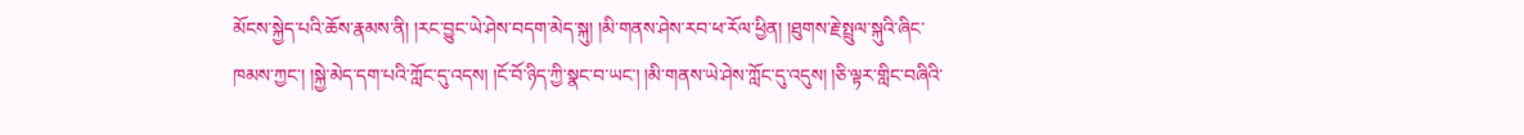མོངས་སྐྱེད་པའི་ཆོས་རྣམས་ནི། །རང་བྱུང་ཡེ་ཤེས་བདག་མེད་སྐུ། །མི་གནས་ཤེས་རབ་ཕ་རོལ་ཕྱིན། །ཐུགས་རྗེ་སྤྲུལ་སྐུའི་ཞིང་ཁམས་ཀྱང་། །སྐྱེ་མེད་དག་པའི་ཀློང་དུ་འདས། །ངོ་བོ་ཉིད་ཀྱི་སྣང་བ་ཡང་། །མི་གནས་ཡེ་ཤེས་ཀློང་དུ་འདུས། །ཅི་ལྟར་གླིང་བཞིའི་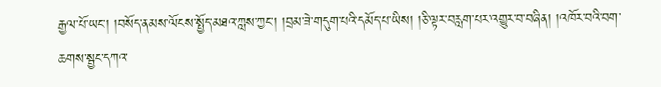རྒྱལ་པོ་ཡང་། །བསོད་ནམས་ལོངས་སྤྱོད་མཐའ་ཀླས་ཀྱང་། །བྲམ་ཟེ་གདུག་པའི་དམོད་པ་ཡིས། །ཅི་ལྟར་བརླག་པར་འགྱུར་བ་བཞིན། །འཁོར་བའི་བག་ཆགས་སྦྱང་དཀའ་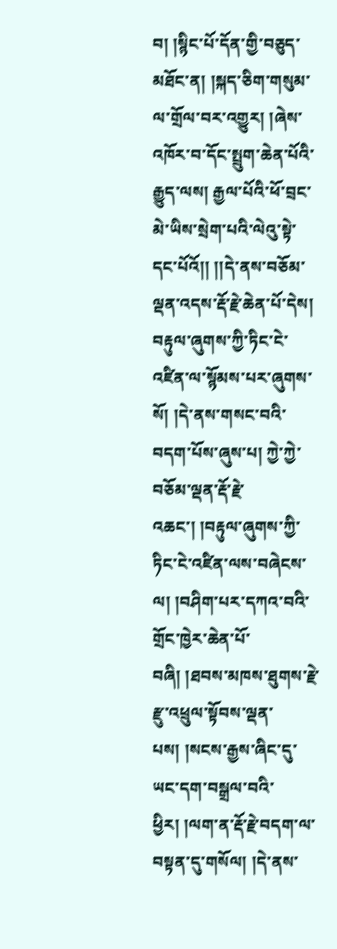བ། །སྙིང་པོ་དོན་གྱི་བཅུད་མཐོང་ན། །སྐད་ཅིག་གསུམ་ལ་གྲོལ་བར་འགྱུར། །ཞེས་འཁོར་བ་དོང་སྤྲུག་ཆེན་པོའི་རྒྱུད་ལས། རྒྱལ་པོའི་ཕོ་བྲང་མེ་ཡིས་སྲེག་པའི་ལེའུ་སྟེ་དང་པོའོ།། །།དེ་ནས་བཅོམ་ལྡན་འདས་རྡོ་རྗེ་ཆེན་པོ་དེས། བརྟུལ་ཞུགས་ཀྱི་ཏིང་ངེ་འཛིན་ལ་སྙོམས་པར་ཞུགས་སོ། །དེ་ནས་གསང་བའི་བདག་པོས་ཞུས་པ། ཀྱེ་ཀྱེ་བཅོམ་ལྡན་རྡོ་རྗེ་འཆང་། །བརྟུལ་ཞུགས་ཀྱི་ཏིང་ངེ་འཛིན་ལས་བཞེངས་ལ། །བཤིག་པར་དཀའ་བའི་གྲོང་ཁྱེར་ཆེན་པོ་བཞི། །ཐབས་མཁས་ཐུགས་རྗེ་རྫུ་འཕྲུལ་སྟོབས་ལྡན་པས། །སངས་རྒྱས་ཞིང་དུ་ཡང་དག་བསྒྲལ་བའི་ཕྱིར། །ལག་ན་རྡོ་རྗེ་བདག་ལ་བསྟན་དུ་གསོལ། །དེ་ནས་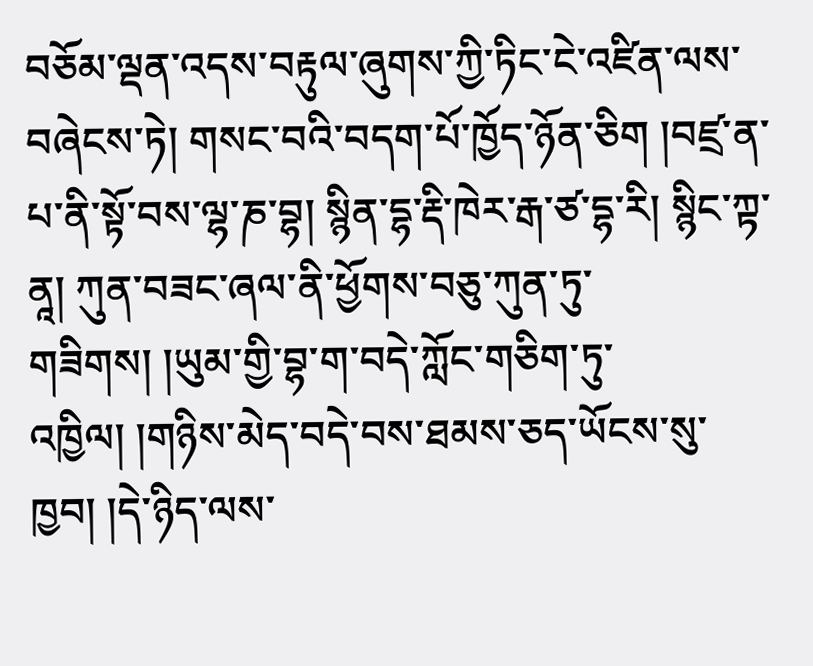བཅོམ་ལྡན་འདས་བརྟུལ་ཞུགས་ཀྱི་ཏིང་ངེ་འཛིན་ལས་བཞེངས་ཏེ། གསང་བའི་བདག་པོ་ཁྱོད་ཉོན་ཅིག །བཛྲ་ན་པ་ནི་སྟོ་བས་ལྷ་ཎ་བྷ། སྙིན་དྷ་རྡི་ཁེར་རྒ་ཙ་དྷ་རི། སྙིང་ཀྟ་ནཱ། ཀུན་བཟང་ཞལ་ནི་ཕྱོགས་བཅུ་ཀུན་ཏུ་གཟིགས། །ཡུམ་གྱི་བྷ་ག་བདེ་ཀློང་གཅིག་ཏུ་འཁྱིལ། །གཉིས་མེད་བདེ་བས་ཐམས་ཅད་ཡོངས་སུ་ཁྱབ། །དེ་ཉིད་ལས་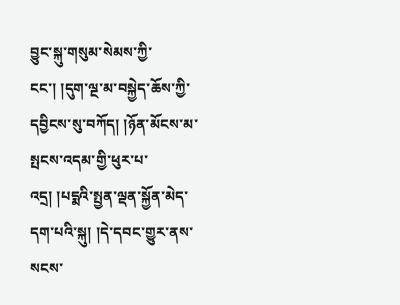བྱུང་སྐུ་གསུམ་སེམས་ཀྱི་ངང་། །དུག་ལྔ་མ་བསྐྱེད་ཆོས་ཀྱི་དབྱིངས་སུ་བཀོད། །ཉོན་མོངས་མ་སྤངས་འདམ་གྱི་ཕུར་པ་འདྲ། །པདྨའི་སྤྱན་ལྡན་སྐྱོན་མེད་དག་པའི་སྐུ། །དེ་དབང་གྱུར་ནས་སངས་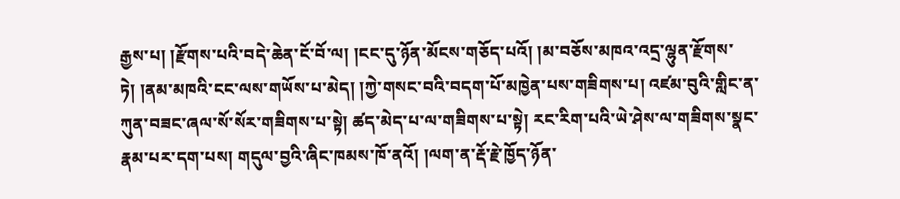རྒྱས་པ། །རྫོགས་པའི་བདེ་ཆེན་ངོ་བོ་ལ། །ངང་དུ་ཉོན་མོངས་གཅོད་པའོ། །མ་བཅོས་མཁའ་འདྲ་ལྷུན་རྫོགས་ཏེ། །ནམ་མཁའི་ངང་ལས་གཡོས་པ་མེད། །ཀྱེ་གསང་བའི་བདག་པོ་མཁྱེན་པས་གཟིགས་པ། འཛམ་བུའི་གླིང་ན་ཀུན་བཟང་ཞལ་སོ་སོར་གཟིགས་པ་སྟེ། ཚད་མེད་པ་ལ་གཟིགས་པ་སྟེ། རང་རིག་པའི་ཡེ་ཤེས་ལ་གཟིགས་སྣང་རྣམ་པར་དག་པས། གདུལ་བྱའི་ཞིང་ཁམས་ཁོ་ནའོ། །ལག་ན་རྡོ་རྗེ་ཁྱོད་ཉོན་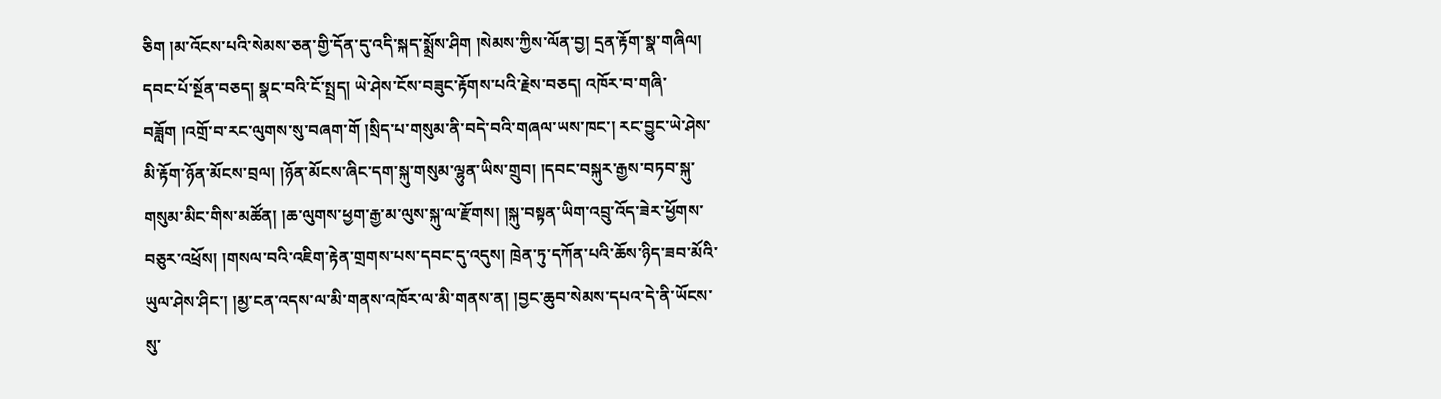ཅིག །མ་འོངས་པའི་སེམས་ཅན་གྱི་དོན་དུ་འདི་སྐད་སྨྲོས་ཤིག །སེམས་ཀྱིས་ལོན་བྱ། དྲན་རྟོག་སྣ་གཞིལ། དབང་པོ་སྔོན་བཅད། སྣང་བའི་ངོ་སྤྲད། ཡེ་ཤེས་ངོས་བཟུང་རྟོགས་པའི་རྗེས་བཅད། འཁོར་བ་གཞི་བཟློག །འགྲོ་བ་རང་ལུགས་སུ་བཞག་གོ །སྲིད་པ་གསུམ་ནི་བདེ་བའི་གཞལ་ཡས་ཁང་། རང་བྱུང་ཡེ་ཤེས་མི་རྟོག་ཉོན་མོངས་བྲལ། །ཉོན་མོངས་ཞིང་དག་སྐུ་གསུམ་ལྷུན་ཡིས་གྲུབ། །དབང་བསྐུར་རྒྱས་བཏབ་སྐུ་གསུམ་མིང་གིས་མཚོན། །ཆ་ལུགས་ཕྱག་རྒྱ་མ་ལུས་སྐུ་ལ་རྫོགས། །སྐུ་བསྟན་ཡིག་འབྲུ་འོད་ཟེར་ཕྱོགས་བཅུར་འཕྲོས། །གསལ་བའི་འཇིག་རྟེན་གྲགས་པས་དབང་དུ་འདུས། ཁྲེན་ཏུ་དཀོན་པའི་ཆོས་ཉིད་ཟབ་མོའི་ཡུལ་ཤེས་ཤིང་། །མྱ་ངན་འདས་ལ་མི་གནས་འཁོར་ལ་མི་གནས་ན། །བྱང་ཆུབ་སེམས་དཔའ་དེ་ནི་ཡོངས་སུ་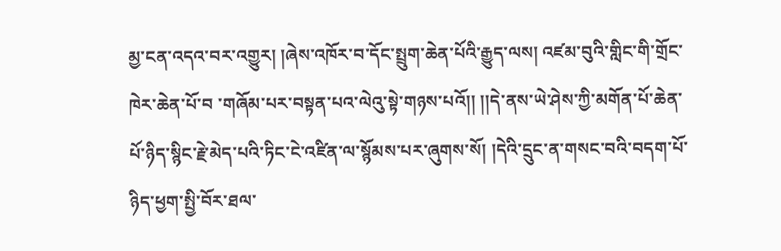མྱ་ངན་འདའ་བར་འགྱུར། །ཞེས་འཁོར་བ་དོང་སྤྲུག་ཆེན་པོའི་རྒྱུད་ལས། འཛམ་བུའི་གླིང་གི་གྲོང་ཁེར་ཆེན་པོ་བ ་གཞོམ་པར་བསྟན་པའ་ལེའུ་སྟེ་གཉས་པའོ།། །།དེ་ནས་ཡེ་ཤེས་ཀྱི་མགོན་པོ་ཆེན་པོ་ཉིད་སྙིང་རྗེ་མེད་པའི་ཏིང་ངེ་འཛིན་ལ་སྙོམས་པར་ཞུགས་སོ། །དེའི་དྲུང་ན་གསང་བའི་བདག་པོ་ཉིད་ཕྱག་སྤྱི་བོར་ཐལ་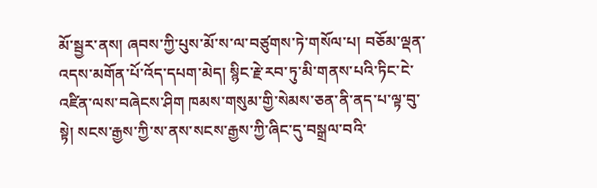མོ་སྦྱར་ནས། ཞབས་ཀྱི་པུས་མོ་ས་ལ་བཙུགས་ཏེ་གསོལ་པ། བཅོམ་ལྡན་འདས་མགོན་པོ་འོད་དཔག་མེད། སྙིང་རྗེ་རབ་ཏུ་མི་གནས་པའི་ཏིང་ངེ་འཛིན་ལས་བཞེངས་ཤིག ཁམས་གསུམ་གྱི་སེམས་ཅན་ནི་ནད་པ་ལྟ་བུ་སྟེ། སངས་རྒྱས་ཀྱི་ས་ནས་སངས་རྒྱས་ཀྱི་ཞིང་དུ་བསྒྲལ་བའི་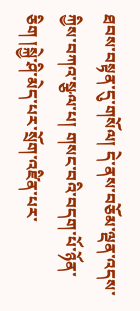ཐབས་བསྟན་དུ་གསོལ། དེ་ནས་བཅོམ་ལྡན་འདས་ཀྱིས་བཀའ་སྩལ་པ། གསང་བའི་བདག་པོ་ཉོན་ཅིག །སྐྱེ་ཤི་མེད་པར་སྲོག་འཛིན་པར་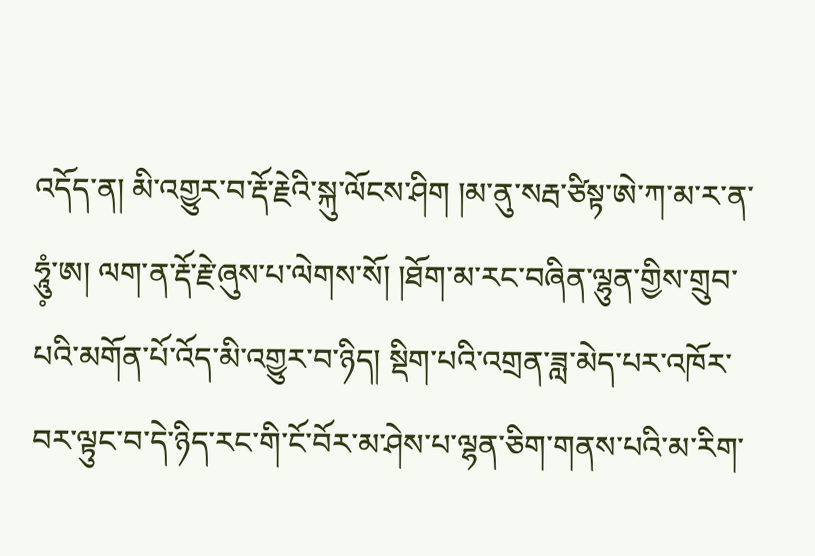འདོད་ན། མི་འགྱུར་བ་རྡོ་རྗེའི་སྐུ་ལོངས་ཤིག །མ་ནུ་སརྦ་ཙིསྟ་ཨེ་ཀ་མ་ར་ན་ཧཱུཾ༷་ཨ། ལག་ན་རྡོ་རྗེ་ཞུས་པ་ལེགས་སོ། །ཐོག་མ་རང་བཞིན་ལྷུན་གྱིས་གྲུབ་པའི་མགོན་པོ་འོད་མི་འགྱུར་བ་ཉིད། སྡིག་པའི་འགྲན་ཟླ་མེད་པར་འཁོར་བར་ལྟུང་བ་དེ་ཉིད་རང་གི་ངོ་བོར་མ་ཤེས་པ་ལྷན་ཅིག་གནས་པའི་མ་རིག་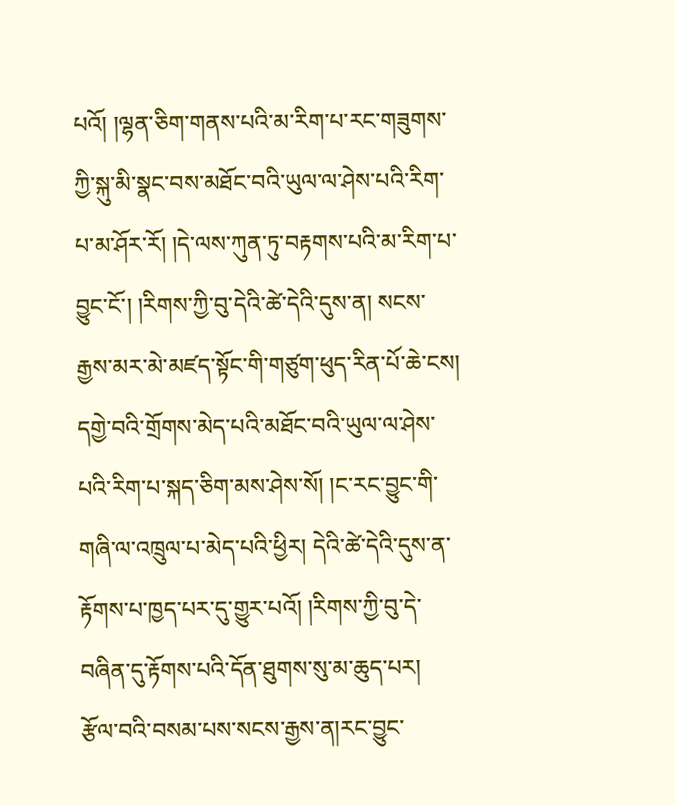པའོ། །ལྷན་ཅིག་གནས་པའི་མ་རིག་པ་རང་གཟུགས་ཀྱི་སྐུ་མི་སྣང་བས་མཐོང་བའི་ཡུལ་ལ་ཤེས་པའི་རིག་པ་མ་ཤོར་རོ། །དེ་ལས་ཀུན་ཏུ་བརྟགས་པའི་མ་རིག་པ་བྱུང་ངོ་། །རིགས་ཀྱི་བུ་དེའི་ཚེ་དེའི་དུས་ན། སངས་རྒྱས་མར་མེ་མཛད་སྟོང་གི་གཙུག་ཕུད་རིན་པོ་ཆེ་ངས། དགྱེ་བའི་གྲོགས་མེད་པའི་མཐོང་བའི་ཡུལ་ལ་ཤེས་པའི་རིག་པ་སྐད་ཅིག་མས་ཤེས་སོ། །ང་རང་བྱུང་གི་གཞི་ལ་འཁྲུལ་པ་མེད་པའི་ཕྱིར། དེའི་ཚེ་དེའི་དུས་ན་རྟོགས་པ་ཁྱད་པར་དུ་གྱུར་པའོ། །རིགས་ཀྱི་བུ་དེ་བཞིན་དུ་རྟོགས་པའི་དོན་ཐུགས་སུ་མ་ཆུད་པར། རྩོལ་བའི་བསམ་པས་སངས་རྒྱས་ན།རང་བྱུང་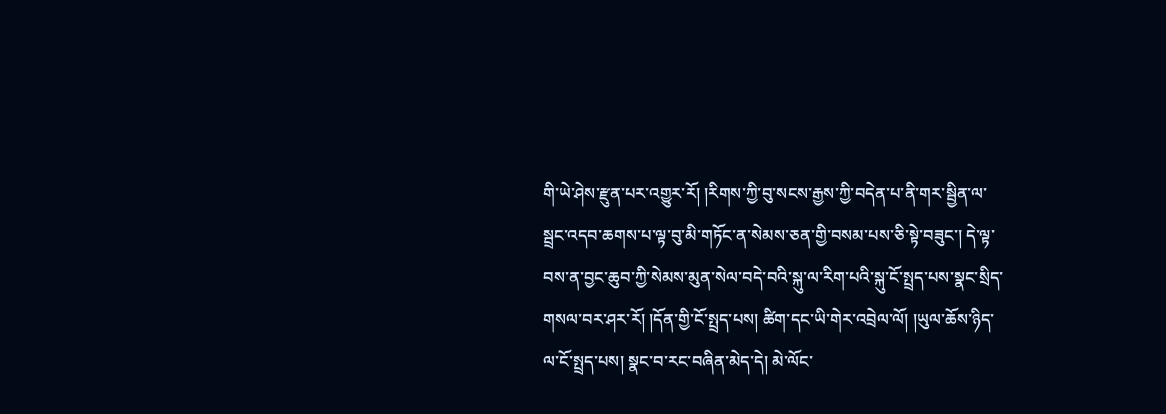གི་ཡེ་ཤེས་རྫུན་པར་འགྱུར་རོ། །རིགས་ཀྱི་བུ་སངས་རྒྱས་ཀྱི་བདེན་པ་ནི་གར་སྦྱིན་ལ་སྦྲང་འདབ་ཆགས་པ་ལྟ་བུ་མི་གཏོང་ན་སེམས་ཅན་གྱི་བསམ་པས་ཅི་སྟེ་བཟུང་། དེ་ལྟ་བས་ན་བྱང་ཆུབ་ཀྱི་སེམས་མུན་སེལ་བདེ་བའི་སྐུ་ལ་རིག་པའི་སྐུ་ངོ་སྤྲད་པས་སྣང་སྲིད་གསལ་བར་ཤར་རོ། །དོན་གྱི་ངོ་སྤྲད་པས། ཚིག་དང་ཡི་གེར་འབྲེལ་ལོ། །ཡུལ་ཆོས་ཉིད་ལ་ངོ་སྤྲད་པས། སྣང་བ་རང་བཞིན་མེད་དེ། མེ་ལོང་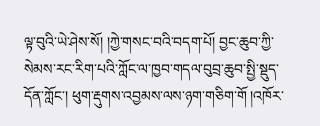ལྟ་བུའི་ཡེ་ཤེས་སོ། །ཀྱེ་གསང་བའི་བདག་པོ། བྱང་ཆུབ་ཀྱི་སེམས་རང་རིག་པའི་ཀློང་ལ་ཁྱབ་གདལ་བུབྲ་ཆུབ་སྤྱི་སྡུད་དོན་ཀློང་། ཕུག་རྡུགས་འབྱམས་ལས་ཉག་གཅིག་གོ །འཁོར་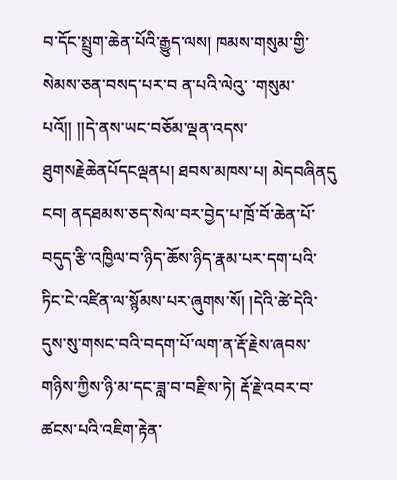བ་དོང་སྤྲུག་ཆེན་པོའི་རྒྱུད་ལས། ཁམས་གསུམ་གྱི་སེམས་ཅན་བསད་པར་བ ན་པའི་ལེའུ་ ་གསུམ་པའོ།། །།དེ་ནས་ཡང་བཅོམ་ལྡན་འདས་ཐུགསརྗེཆེནཔོདངལྡནཔ། ཐབས་མཁས་པ། མེདབཞིནདུ ངབ། ནདཐམས་ཅད་སེལ་བར་བྱེད་པ་ཁྲོ་བོ་ཆེན་པོ་བདུད་རྩི་འཁྱིལ་བ་ཉིད་ཆོས་ཉིད་རྣམ་པར་དག་པའི་ཏིང་ངེ་འཛིན་ལ་སྙོམས་པར་ཞུགས་སོ། །དེའི་ཚེ་དེའི་དུས་སུ་གསང་བའི་བདག་པོ་ལག་ན་རྡོ་རྗེས་ཞབས་གཉིས་ཀྱིས་ཉི་མ་དང་ཟླ་བ་བརྫིས་ཏེ། རྡོ་རྗེ་འབར་བ་ཚངས་པའི་འཇིག་རྟེན་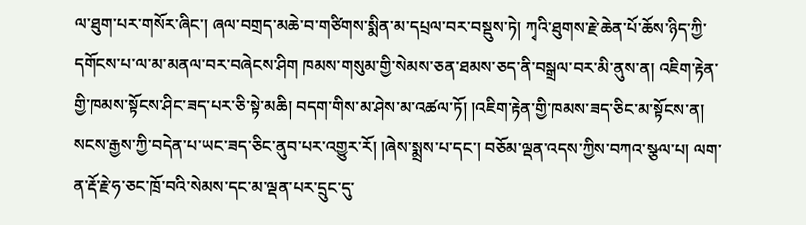ལ་ཐུག་པར་གསོར་ཞིང་། ཞལ་བགྲད་མཆེ་བ་གཙིགས་སྨིན་མ་དཔྲལ་བར་བསྡུས་ཏེ། ཀྭའི་ཐུགས་རྗེ་ཆེན་པོ་ཆོས་ཉིད་ཀྱི་དགོངས་པ་ལ་མ་མནལ་བར་བཞེངས་ཤིག ཁམས་གསུམ་གྱི་སེམས་ཅན་ཐམས་ཅད་ནི་བསྒྲལ་བར་མི་ནུས་ན། འཇིག་རྟེན་གྱི་ཁམས་སྟོངས་ཤིང་ཟད་པར་ཅི་སྟེ་མཆི། བདག་གིས་མ་ཤེས་མ་འཚལ་ཏོ། །འཇིག་རྟེན་གྱི་ཁམས་ཟད་ཅིང་མ་སྟོངས་ན། སངས་རྒྱས་ཀྱི་བདེན་པ་ཡང་ཟད་ཅིང་ནུབ་པར་འགྱུར་རོ། །ཞེས་སྨྲས་པ་དང་། བཅོམ་ལྡན་འདས་ཀྱིས་བཀའ་སྩལ་པ། ལག་ན་རྡོ་རྗེ་ཧ་ཅང་ཁྲོ་བའི་སེམས་དང་མ་ལྡན་པར་དྲུང་དུ་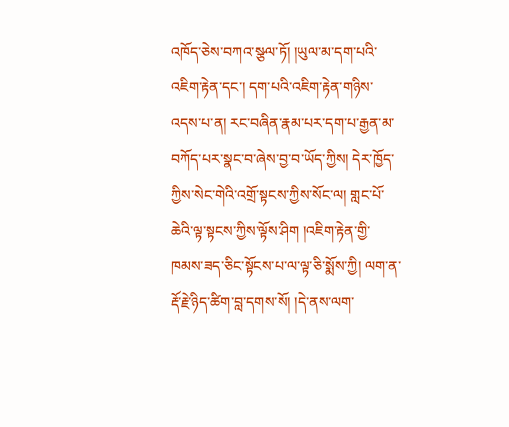འཁོད་ཅེས་བཀའ་སྩལ་ཏོ། །ཡུལ་མ་དག་པའི་འཇིག་རྟེན་དང་། དག་པའི་འཇིག་རྟེན་གཉིས་འདས་པ་ན། རང་བཞིན་རྣམ་པར་དག་པ་རྒྱན་མ་བཀོད་པར་སྣང་བ་ཞེས་བྱ་བ་ཡོད་ཀྱིས། དེར་ཁྱོད་ཀྱིས་སེང་གེའི་འགྲོ་སྟངས་ཀྱིས་སོང་ལ། གླང་པོ་ཆེའི་ལྟ་སྟངས་ཀྱིས་ལྟོས་ཤིག །འཇིག་རྟེན་གྱི་ཁམས་ཟད་ཅིང་སྟོངས་པ་ལ་ལྟ་ཅི་སྨོས་ཀྱི། ལག་ན་རྡོ་རྗེ་ཉིད་ཚིག་བླ་དགས་སོ། །དེ་ནས་ལག་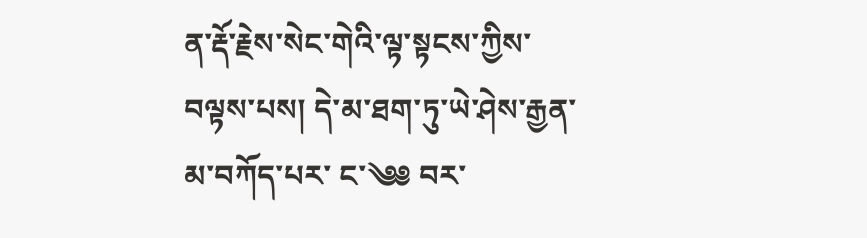ན་རྡོ་རྗེས་སེང་གེའི་ལྟ་སྟངས་ཀྱིས་བལྟས་པས། དེ་མ་ཐག་ཏུ་ཡེ་ཤེས་རྒྱན་མ་བཀོད་པར་ ང་༄༅ བར་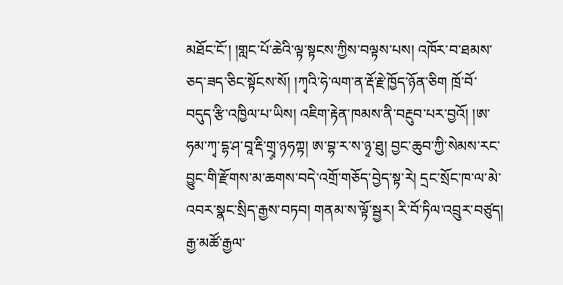མཐོང་ངོ་། །གླང་པོ་ཆེའི་ལྟ་སྟངས་ཀྱིས་བལྟས་པས། འཁོར་བ་ཐམས་ཅད་ཟད་ཅིང་སྟོངས་སོ། །ཀྭའི་ཧེ་ལག་ན་རྡོ་རྗེ་ཁྱོད་ཉོན་ཅིག ཁྲོ་བོ་བདུད་རྩི་འཁྱིལ་པ་ཡིས། འཇིག་རྟེན་ཁམས་ནི་བརྔུབ་པར་བྱའོ། །ཨ་ཧམ་ཀྭ་དྷ་ཤ་བཱ་རྡི་གྲྭ༷་ཉཧཀྟ། ཨ་བྷ་ར་ས་ཉྭ་ཐུ། བྱང་ཆུབ་ཀྱི་སེམས་རང་བྱུང་གི་རྫོགས་མ་ཆགས་བདེ་འགྲོ་གཅོད་བྱེད་སྟ་རེ། དྲང་སྲོང་ཁ་ལ་མེ་འབར་སྣང་སྲིད་རྒྱས་བཏབ། གནམ་ས་ལྟོ་སྦྱར། རི་བོ་ཏིལ་འབྲུར་བཙུད། རྒྱ་མཚོ་རྒྱལ་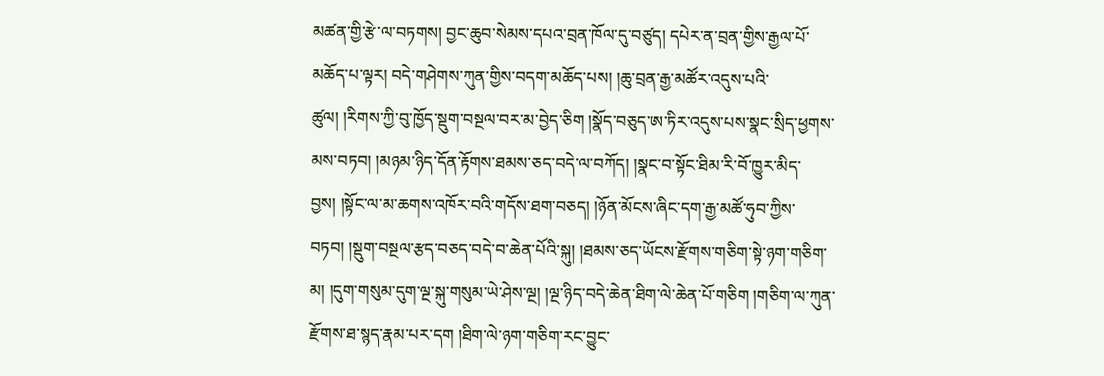མཚན་གྱི་རྩེ་ལ་བཏགས། བྱང་ཆུབ་སེམས་དཔའ་བྲན་ཁོལ་དུ་བཙུད། དཔེར་ན་བྲན་གྱིས་རྒྱལ་པོ་མཆོད་པ་ལྟར། བདེ་གཤེགས་ཀུན་གྱིས་བདག་མཆོད་པས། །ཆུ་བྲན་རྒྱ་མཚོར་འདུས་པའི་ཚུལ། །རིགས་ཀྱི་བུ་ཁྱོད་སྡུག་བསྔལ་བར་མ་བྱེད་ཅིག །སྣོད་བཅུད་ཨ་ཏིར་འདུས་པས་སྣང་སྲིད་ཕྱགས་མས་བཏབ། །མཉམ་ཉིད་དོན་རྟོགས་ཐམས་ཅད་བདེ་ལ་བཀོད། །སྣང་བ་སྟོང་ཐིམ་རི་བོ་ཁྱུར་མིད་བྱས། །སྟོང་ལ་མ་ཆགས་འཁོར་བའི་གདོས་ཐག་བཅད། །ཉོན་མོངས་ཞིང་དག་རྒྱ་མཚོ་ཧུབ་ཀྱིས་བཏབ། །སྡུག་བསྔལ་རྩད་བཅད་བདེ་བ་ཆེན་པོའི་སྐུ། །ཐམས་ཅད་ཡོངས་རྫོགས་གཅིག་སྟེ་ཉག་གཅིག་མ། །དུག་གསུམ་དུག་ལྔ་སྐུ་གསུམ་ཡེ་ཤེས་ལྔ། །ལྔ་ཉིད་བདེ་ཆེན་ཐིག་ལེ་ཆེན་པོ་གཅིག །གཅིག་ལ་ཀུན་རྫོགས་ཐ་སྙད་རྣམ་པར་དག །ཐིག་ལེ་ཉག་གཅིག་རང་བྱུང་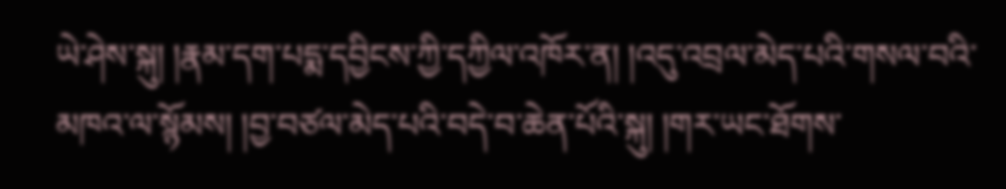ཡེ་ཤེས་སྐུ། །རྣམ་དག་པདྨ་དབྱིངས་ཀྱི་དཀྱིལ་འཁོར་ན། །འདུ་འབྲལ་མེད་པའི་གསལ་བའི་མཁའ་ལ་སྙོམས། །བྱ་བཙལ་མེད་པའི་བདེ་བ་ཆེན་པོའི་སྐུ། །གར་ཡང་ཐོགས་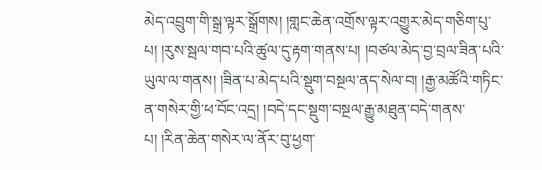མེད་འབྲུག་གི་སྒྲ་ལྟར་སྒྲོགས། །གླང་ཆེན་འགྲོས་ལྟར་འགྱུར་མེད་གཅིག་པུ་པ། །རུས་སྦལ་གབ་པའི་ཚུལ་དུ་རྟག་གནས་པ། །བཙལ་མེད་བྱ་བྲལ་ཟིན་པའི་ཡུལ་ལ་གནས། །ཟིན་པ་མེད་པའི་སྡུག་བསྔལ་ནད་སེལ་བ། །རྒྱ་མཚོའི་གཏིང་ན་གསེར་གྱི་ཕ་བོང་འདྲ། །བདེ་དང་སྡུག་བསྔལ་རྒྱུ་མཐུན་བདེ་གནས་པ། །རིན་ཆེན་གསེར་ལ་ནོར་བུ་ཕྱག་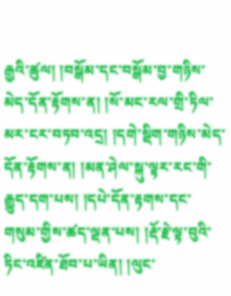རྒྱའི་ཚུལ། །བསྒོམ་དང་བསྒོམ་བྱ་གཉིས་མེད་དོན་རྟོགས་ན། །སོ་མང་རལ་གྲི་ཏིལ་མར་ངར་བཏབ་འདྲ། །དགེ་སྡིག་གཉིས་མེད་དོན་རྟོགས་ན། །མན་ཤེལ་སྐུ་ལྟར་རང་གི་རྒྱུད་དག་པས། །དཔེ་དོན་རྟགས་དང་གསུམ་གྱིས་ཚད་ལྡན་པས། །རྡོ་རྗེ་ལྟ་བུའི་ཏིང་འཛིན་ཐོབ་པ་ཡིན། །ལུང་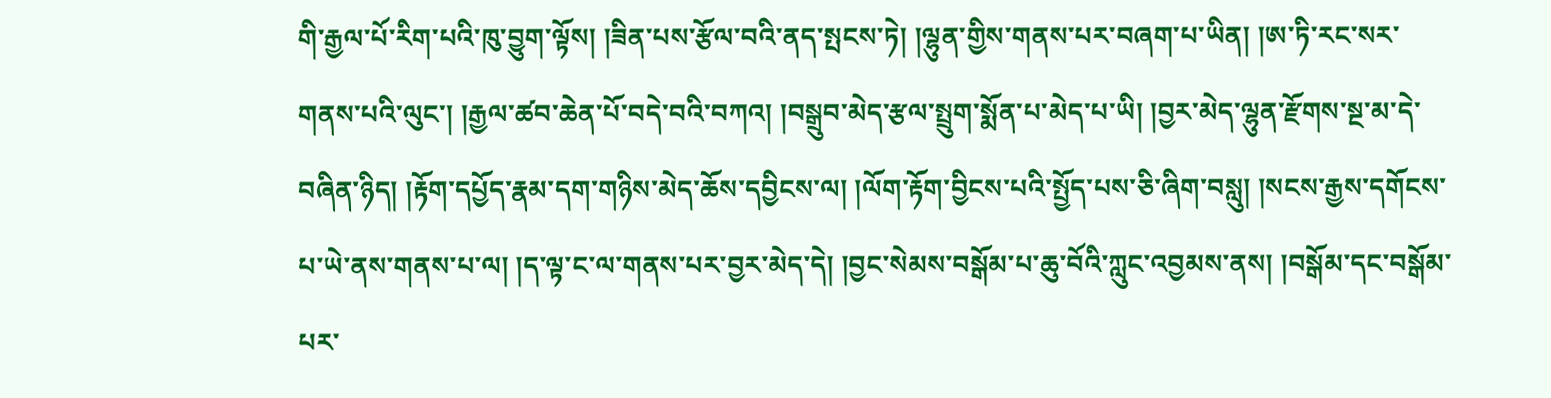གི་རྒྱལ་པོ་རིག་པའི་ཁུ་བྱུག་ལྟོས། །ཟིན་པས་རྩོལ་བའི་ནད་སྤངས་ཏེ། །ལྷུན་གྱིས་གནས་པར་བཞག་པ་ཡིན། །ཨ་ཏི་རང་སར་གནས་པའི་ལུང་། །རྒྱལ་ཚབ་ཆེན་པོ་བདེ་བའི་བཀའ། །བསྒྲུབ་མེད་རྩལ་སྤྲུག་སྨོན་པ་མེད་པ་ཡི། །བྱར་མེད་ལྷུན་རྫོགས་སྔ་མ་དེ་བཞིན་ཉིད། །རྟོག་དཔྱོད་རྣམ་དག་གཉིས་མེད་ཆོས་དབྱིངས་ལ། །ལོག་རྟོག་བྱིངས་པའི་སྤྱོད་པས་ཅི་ཞིག་བསླུ། །སངས་རྒྱས་དགོངས་པ་ཡེ་ནས་གནས་པ་ལ། །ད་ལྟ་ང་ལ་གནས་པར་བྱར་མེད་དེ། །བྱང་སེམས་བསྒོམ་པ་ཆུ་བོའི་ཀླུང་འབྱམས་ནས། །བསྒོམ་དང་བསྒོམ་པར་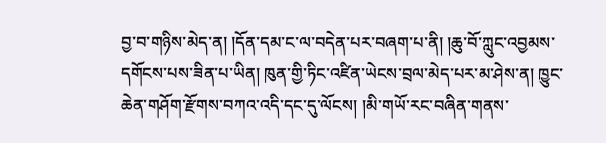བྱ་བ་གཉིས་མེད་ན། །དོན་དམ་ང་ལ་བདེན་པར་བཞག་པ་ནི། །ཆུ་བོ་ཀླུང་འབྱམས་དགོངས་པས་ཟིན་པ་ཡིན། ཁུན་གྱི་ཏིང་འཛིན་ཡེངས་བྲལ་མེད་པར་མ་ཤེས་ན། ཁྱུང་ཆེན་གཤོག་རྫོགས་བཀའ་འདི་དང་དུ་ལོངས། །མི་གཡོ་རང་བཞིན་གནས་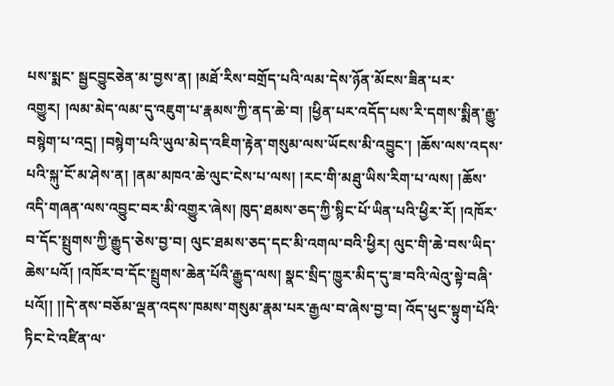པས་སྨང་ སྦྱངབྱུངཅེན་མ་བྱས་ན། །མཐོ་རིས་བགྲོད་པའི་ལམ་དེས་ཉོན་མོངས་ཟིན་པར་འགྱུར། །ལམ་མེད་ལམ་དུ་འཇུག་པ་རྣམས་ཀྱི་ནད་ཆེ་བ། །ཕྱིན་པར་འདོད་པས་རི་དགས་སྨིན་རྒྱུ་བསྙེག་པ་འདྲ། །བསྙེག་པའི་ཡུལ་མེད་འཇིག་རྟེན་གསུམ་ལས་ཡོངས་མི་འབྱུང་། །ཆོས་ལས་འདས་པའི་སྐུ་ངོ་མ་ཤེས་ན། །ནམ་མཁའ་ཆེ་ལུང་ངེས་པ་ལས། །རང་གི་མཐུ་ཡིས་རིག་པ་ལས། །ཆོས་འདི་གཞན་ལས་འབྱུང་བར་མི་འགྱུར་ཞེས། ཁུད་ཐམས་ཅད་ཀྱི་སྙིང་པོ་ཡིན་པའི་ཕྱིར་རོ། །འཁོར་བ་དོང་སྤྲུགས་ཀྱི་རྒྱུད་ཅེས་བྱ་བ། ལུང་ཐམས་ཅད་དང་མི་འགལ་བའི་ཕྱིར། ལུང་གི་ཆེ་བས་ཡིད་ཆེས་པའོ། །འཁོར་བ་དོང་སྤྲུགས་ཆེན་པོའི་རྒྱུད་ལས། སྣང་སྲིད་ཁྱུར་མིད་དུ་ཟ་བའི་ལེའུ་སྟེ་བཞི་པའོ།། །།དེ་ནས་བཅོམ་ལྡན་འདས་ཁམས་གསུམ་རྣམ་པར་རྒྱལ་བ་ཞེས་བྱ་བ། འོད་ཕུང་སྟུག་པོའི་ཏིང་ངེ་འཛིན་ལ་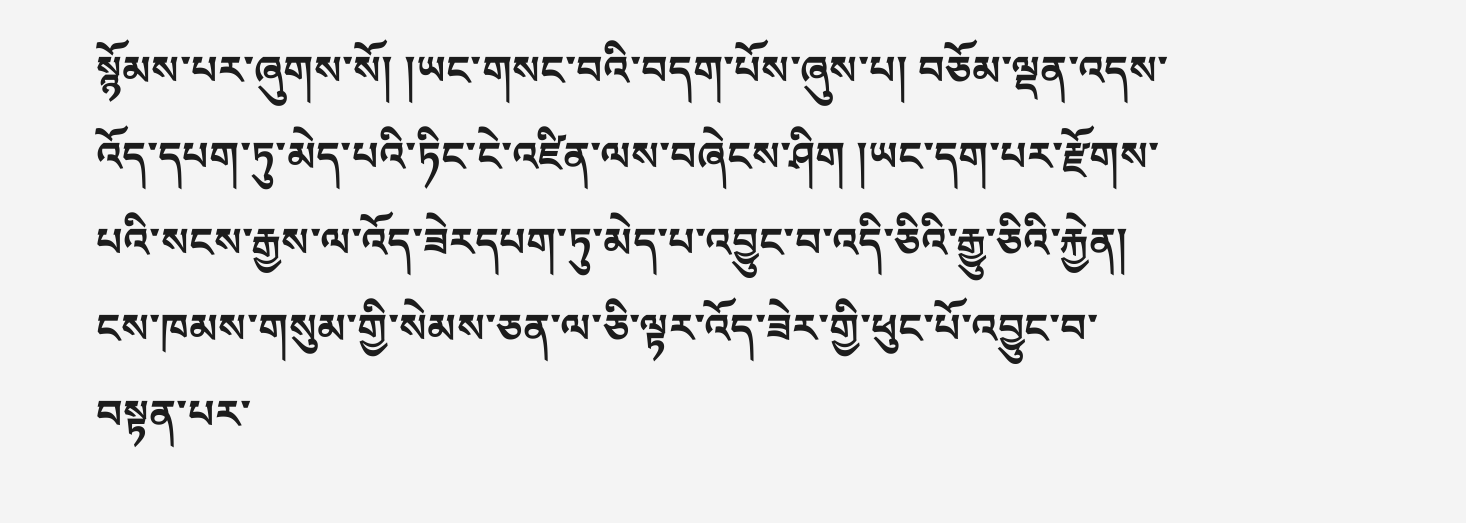སྙོམས་པར་ཞུགས་སོ། །ཡང་གསང་བའི་བདག་པོས་ཞུས་པ། བཅོམ་ལྡན་འདས་འོད་དཔག་ཏུ་མེད་པའི་ཏིང་ངེ་འཛིན་ལས་བཞེངས་ཤིག །ཡང་དག་པར་རྫོགས་པའི་སངས་རྒྱས་ལ་འོད་ཟེརདཔག་ཏུ་མེད་པ་འབྱུང་བ་འདི་ཅིའི་རྒྱུ་ཅིའི་རྐྱེན། ངས་ཁམས་གསུམ་གྱི་སེམས་ཅན་ལ་ཅི་ལྟར་འོད་ཟེར་གྱི་ཕུང་པོ་འབྱུང་བ་བསྟན་པར་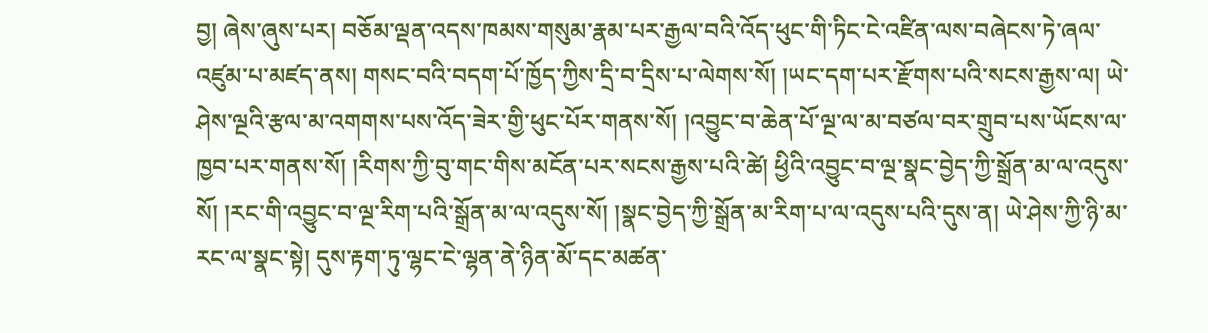བྱ། ཞེས་ཞུས་པར། བཅོམ་ལྡན་འདས་ཁམས་གསུམ་རྣམ་པར་རྒྱལ་བའི་འོད་ཕུང་གི་ཏིང་ངེ་འཛིན་ལས་བཞེངས་ཏེ་ཞལ་འཛུམ་པ་མཛད་ནས། གསང་བའི་བདག་པོ་ཁྱོད་ཀྱིས་དྲི་བ་དྲིས་པ་ལེགས་སོ། །ཡང་དག་པར་རྫོགས་པའི་སངས་རྒྱས་ལ། ཡེ་ཤེས་ལྔའི་རྩལ་མ་འགགས་པས་འོད་ཟེར་གྱི་ཕུང་པོར་གནས་སོ། །འབྱུང་བ་ཆེན་པོ་ལྔ་ལ་མ་བཙལ་བར་གྲུབ་པས་ཡོངས་ལ་ཁྱབ་པར་གནས་སོ། །རིགས་ཀྱི་བུ་གང་གིས་མངོན་པར་སངས་རྒྱས་པའི་ཚེ། ཕྱིའི་འབྱུང་བ་ལྔ་སྣང་བྱེད་ཀྱི་སྒྲོན་མ་ལ་འདུས་སོ། །རང་གི་འབྱུང་བ་ལྔ་རིག་པའི་སྒྲོན་མ་ལ་འདུས་སོ། །སྣང་བྱེད་ཀྱི་སྒྲོན་མ་རིག་པ་ལ་འདུས་པའི་དུས་ན། ཡེ་ཤེས་ཀྱི་ཉི་མ་རང་ལ་སྣང་སྟེ། དུས་རྟག་ཏུ་ལྷང་ངེ་ལྷན་ནེ་ཉིན་མོ་དང་མཚན་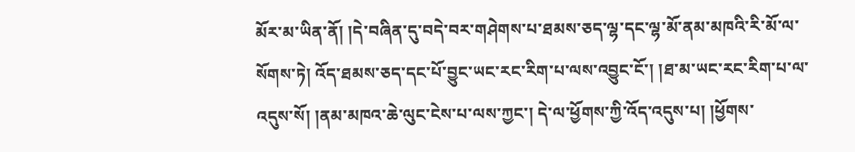མོར་མ་ཡིན་ནོ། །དེ་བཞིན་དུ་བདེ་བར་གཤེགས་པ་ཐམས་ཅད་ལྷ་དང་ལྷ་མོ་ནམ་མཁའི་རི་མོ་ལ་སོགས་ཏེ། འོད་ཐམས་ཅད་དང་པོ་བྱུང་ཡང་རང་རིག་པ་ལས་འབྱུང་ངོ་། །ཐ་མ་ཡང་རང་རིག་པ་ལ་འདུས་སོ། །ནམ་མཁའ་ཆེ་ལུང་ངེས་པ་ལས་ཀྱང་། དེ་ལ་ཕྱོགས་ཀྱི་འོད་འདུས་པ། །ཕྱོགས་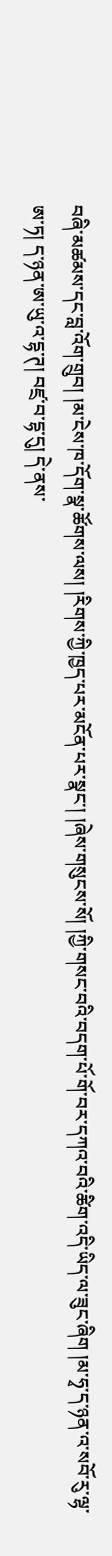བཞི་མཚམས་དང་བླ་འོག་གྲུབ། །མ་ངེས་ཁ་དོག་སྣ་ཚོགས་ལས། །རིགས་ཀྱི་ཁྱད་པར་མངོན་པར་སྣང་། །ཞེས་གསུངས་སོ། །ཀྱི་གསང་བའི་བདག་པོ་གོ་བར་དཀའ་བའི་ཚིག་འདི་ཡིད་ལ་ཟུང་ཞིག །མ་ཧྭ་ད་ཉན་འ་སབོ་རུ་ལྷ་ཨ་ཏ། ད་ཉན་ཨ་ཡུ་འ་དྷ་ཊ། བཛྲ་བ་དྷ་དུ། དེ་ནས་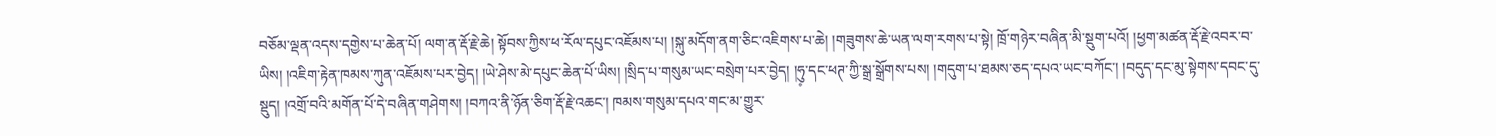བཅོམ་ལྡན་འདས་དགྱེས་པ་ཆེན་པོ། ལག་ན་རྡོ་རྗེ་ཆེ། སྟོབས་ཀྱིས་ཕ་རོལ་དཔུང་འཇོམས་པ། །སྐུ་མདོག་ནག་ཅིང་འཇིགས་པ་ཆེ། །གཟུགས་ཆེ་ཡན་ལག་རགས་པ་སྟེ། ཁྲོ་གཉེར་བཞིན་མི་སྡུག་པའོ། །ཕྱག་མཚན་རྡོ་རྗེ་འབར་བ་ཡིས། །འཇིག་རྟེན་ཁམས་ཀུན་འཇོམས་པར་བྱེད། །ཡེ་ཤེས་མེ་དཔུང་ཆེན་པོ་ཡིས། །སྲིད་པ་གསུམ་ཡང་བསྲེག་པར་བྱེད། །ཧུ༷་དང་ཕཊ་ཀྱི་སྒྲ་སྒྲོགས་པས། །གདུག་པ་ཐམས་ཅད་དཔའ་ཡང་བཀོང་། །བདུད་དང་མུ་སྟེགས་དབང་དུ་སྡུད། །འགྲོ་བའི་མགོན་པོ་དེ་བཞིན་གཤེགས། །བཀའ་ནི་ཉོན་ཅིག་རྡོ་རྗེ་འཆང་། ཁམས་གསུམ་དཔའ་གང་མ་གྱུར་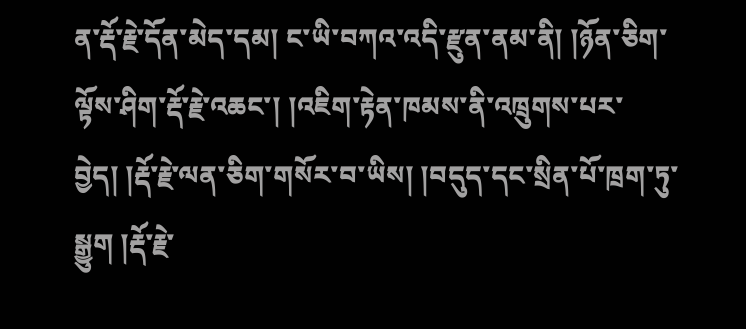ན་རྡོ་རྗེ་དོན་མེད་དམ། ང་ཡི་བཀའ་འདི་རྫུན་ནམ་ནི། །ཉོན་ཅིག་ལྟོས་ཤིག་རྡོ་རྗེ་འཆང་། །འཇིག་རྟེན་ཁམས་ནི་འཁྲུགས་པར་བྱེད། །རྡོ་རྗེ་ལན་ཅིག་གསོར་བ་ཡིས། །བདུད་དང་སྲིན་པོ་ཁྲག་ཏུ་སྒྱུག །རྡོ་རྗེ་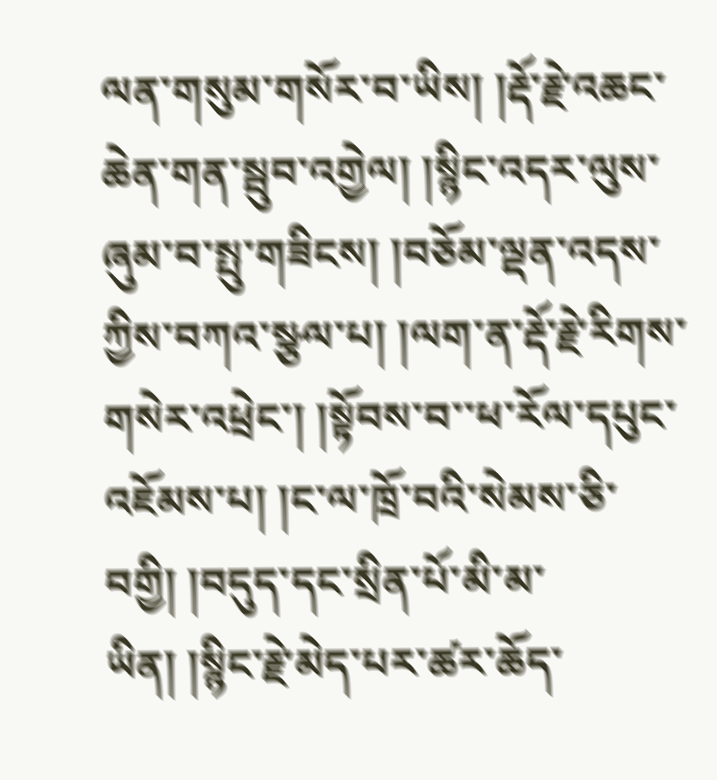ལན་གསུམ་གསོར་བ་ཡིས། །རྡོ་རྗེ་འཆང་ཆེན་གན་སྦུབ་འགྱེལ། །སྙིང་འདར་ལུས་ཞུམ་བ་སྤུ་གཟིངས། །བཅོམ་ལྡན་འདས་ཀྱིས་བཀའ་སྩལ་པ། །ལག་ན་རྡོ་རྗེ་རིགས་གསེར་འཕྲེང་། །སྟོབས་བ་་ཕ་རོལ་དཔུང་འཇོམས་པ། །ང་ལ་ཁྲོ་བའི་སེམས་ཅི་བགྱི། །བདུད་དང་སྲིན་པོ་མི་མ་ཡིན། །སྙིང་རྗེ་མེད་པར་ཚར་ཆོད་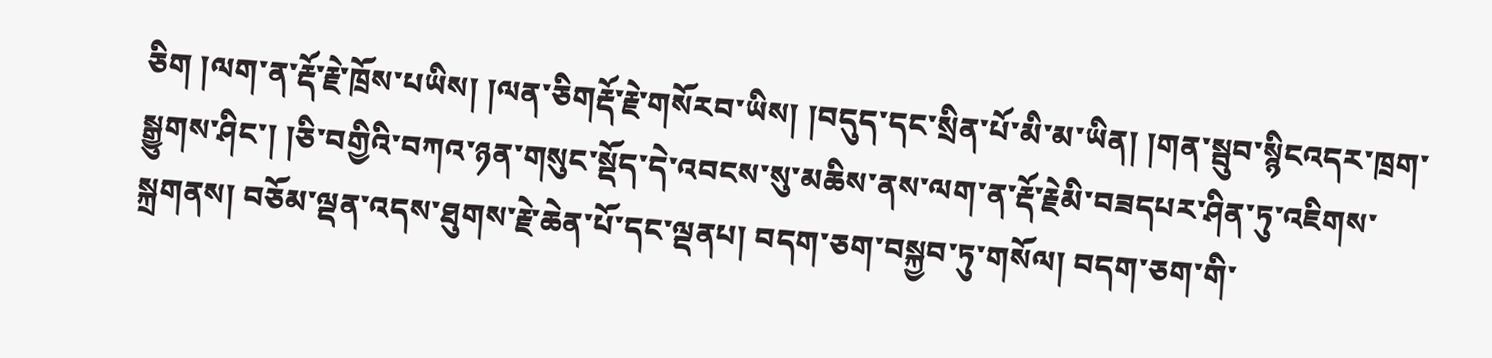ཅིག །ལག་ན་རྡོ་རྗེ་ཁྲོས་པཡིས། །ལན་ཅིགརྡོ་རྗེ་གསོརབ་ཡིས། །བདུད་དང་སྲིན་པོ་མི་མ་ཡིན། །གན་སྦུབ་སྙིངའདར་ཁྲག་སྒྱུགས་ཤིང་། །ཅི་བགྱིའི་བཀའ་ཉན་གསུང་སྡོད་དེ་འབངས་སུ་མཆིས་ནས་ལག་ན་རྡོ་རྗེམི་བཟདཔར་ཤིན་ཏུ་འཇིགས་སྐྲགནས། བཅོམ་ལྡན་འདས་ཐུགས་རྗེ་ཆེན་པོ་དང་ལྡནཔ། བདག་ཅག་བསྐྱབ་ཏུ་གསོལ། བདག་ཅག་གི་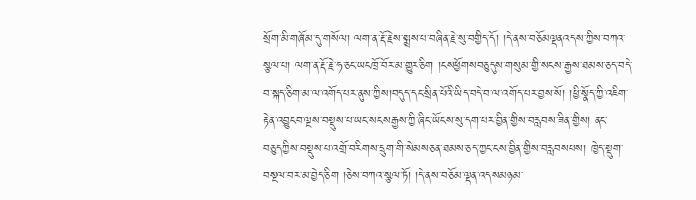སྲོག་མི་གཞོམ་དུ་གསོལ། ལག་ན་རྡོ་རྗེས་སྨྲས་པ་བཞིན་རྗེ་སུ་བགྱིད་དོ། །དེ་ནས་བཅོམལྡནའདས་ཀྱིས་བཀའ་སྩལ་པ། ལག་ན་རྡོ་རྗེ་ཧ་ཅང་ཡངཁྲོ་བོར་མ་གྱུར་ཅིག །ངསཕྱོགསབཅུདུས་གསུམ་གྱི་སངས་རྒྱས་ཐམས་ཅད་བདེ་བ་སྐད་ཅིག་མ་ལ་འགོད་པར་ནུས་ཀྱིས།བདུད་དང་སྲིན་པོའི་ཡིད་བདེ་བ་ལ་འགོད་པར་བྱས་སོ། །ཕྱི་སྣོད་ཀྱི་འཇིག་རྟེན་འབྱུངབ་ལྔས་བསྡུས་པ་ཡང་སངསརྒྱས་ཀྱི་ཞིང་ཡོངས་སུ་དག་པར་བྱིན་གྱིས་བརླབས་ཟིན་གྱིས། ནང་བཅུདཀྱིས་བསྡུས་པ་འགྲོ་བརིགས་དྲུག་གི་སེམསཅན་ཐམས་ཅད་ཀྱང་ངས་བྱིན་གྱིས་བརླབསཔས། ཁྱེད་སྡུག་བསྔལ་བར་མ་བྱེད་ཅིག །ཅེས་བཀའ་སྩལ་ཏོ། །དེ་ནས་བཅོམ་ལྡན་འདསམཉམ་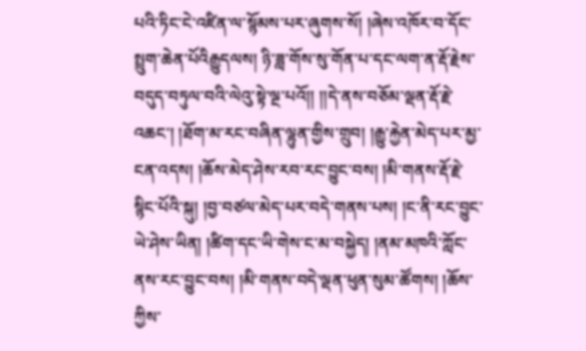པའི་ཏིང་ངེ་འཛིན་ལ་སྙོམས་པར་ཞུགས་སོ། །ཞེས་འཁོར་བ་དོང་སྤྲུག་ཆེན་པོའིརྒྱུདལས། ཉི་ཟླ་གོས་སུ་གོན་པ་དང་ལག་ན་རྡོ་རྗེས་བདུད་བཏུལ་བའི་ལེའུ་སྟེ་ལྔ་པའོ།། །།དེ་ནས་བཅོམ་ལྡན་རྡོ་རྗེ་འཆང་། །ཐོག་མ་རང་བཞིན་ལྷུན་གྱིས་གྲུབ། །རྒྱུ་རྐྱེན་མེད་པར་མྱ་ངན་འདས། །ཆོས་མེད་ཤེས་རབ་རང་བྱུང་བས། །མི་གནས་རྡོ་རྗེ་སྙིང་པོའི་སྐུ། །བྱ་བཙལ་མེད་པར་བདེ་གནས་པས། །ང་ནི་རང་བྱུང་ཡེ་ཤེས་ཡིན། །ཚིག་དང་ཡི་གེས་ང་མ་བསྐྱེད། །ནམ་མཁའི་ཀློང་ནས་རང་བྱུང་བས། །མི་གནས་བདེ་ལྡན་ཕུན་སུམ་ཚོགས། །ཆོས་ཀྱིས་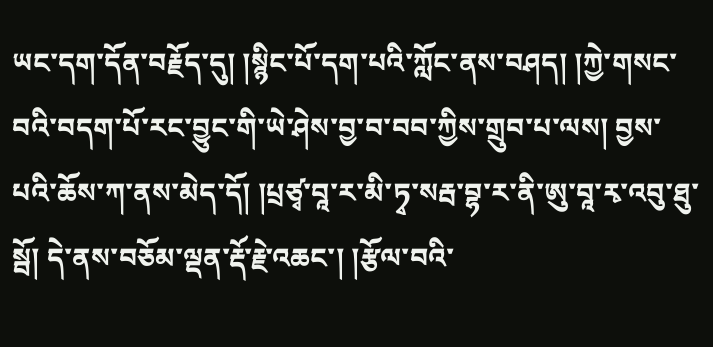ཡང་དག་དོན་བརྗོད་དུ། །སྙིང་པོ་དག་པའི་ཀློང་ནས་བཤད། །ཀྱེ་གསང་བའི་བདག་པོ་རང་བྱུང་གི་ཡེ་ཤེས་བྱ་བ་བབ་ཀྱིས་གྲུབ་པ་ལས། བྱས་པའི་ཆོས་ཀ་ནས་མེད་དོ། །པྲཙྭ་བཱ་ར་མི་ཏྭ་སརྦ་བྷ་ར་ནི་ཨུ་བཱ་རྭ་འབུ་ཐུ་སྦོ། དེ་ནས་བཅོམ་ལྡན་རྡོ་རྗེ་འཆང་། །རྩོལ་བའི་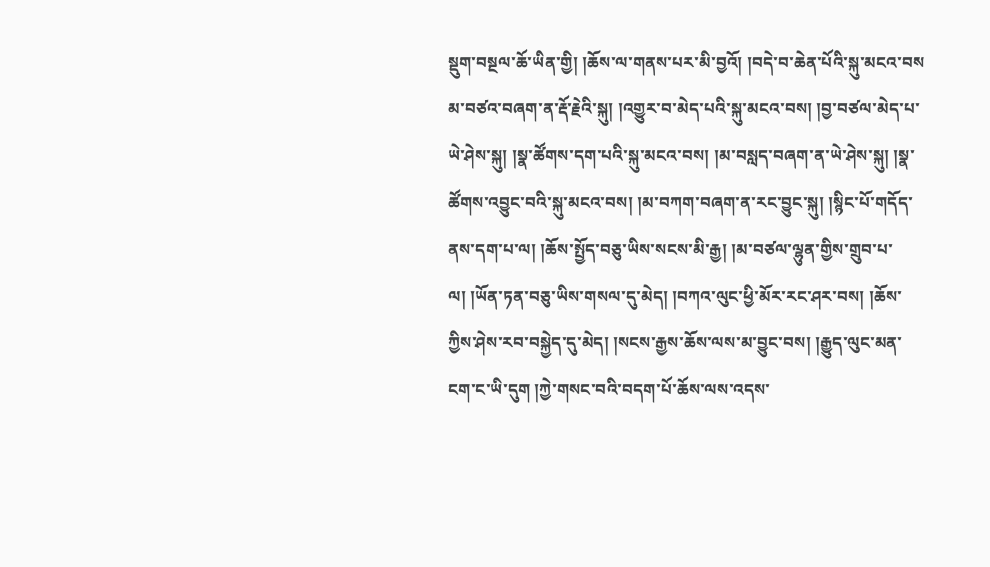སྡུག་བསྔལ་ཆོ་ཡིན་གྱི། །ཆོས་ལ་གནས་པར་མི་བྱའོ། །བདེ་བ་ཆེན་པོའི་སྐུ་མངའ་བས མ་བཙའ་བཞག་ན་རྡོ་རྗེའི་སྐུ། །འགྱུར་བ་མེད་པའི་སྐུ་མངའ་བས། །བྱ་བཙལ་མེད་པ་ཡེ་ཤེས་སྐུ། །སྣ་ཚོགས་དག་པའི་སྐུ་མངའ་བས། །མ་བསླད་བཞག་ན་ཡེ་ཤེས་སྐུ། །སྣ་ཚོགས་འབྱུང་བའི་སྐུ་མངའ་བས། །མ་བཀག་བཞག་ན་རང་བྱུང་སྐུ། །སྙིང་པོ་གདོད་ནས་དག་པ་ལ། །ཆོས་སྤྱོད་བཅུ་ཡིས་སངས་མི་རྒྱ། །མ་བཙལ་ལྷུན་གྱིས་གྲུབ་པ་ལ། །ཡོན་ཏན་བཅུ་ཡིས་གསལ་དུ་མེད། །བཀའ་ལུང་ཕྱི་མོར་རང་ཤར་བས། །ཆོས་ཀྱིས་ཤེས་རབ་བསྐྱེད་དུ་མེད། །སངས་རྒྱས་ཆོས་ལས་མ་བྱུང་བས། །རྒྱུད་ལུང་མན་ངག་ང་ཡི་དུག །ཀྱེ་གསང་བའི་བདག་པོ་ཆོས་ལས་འདས་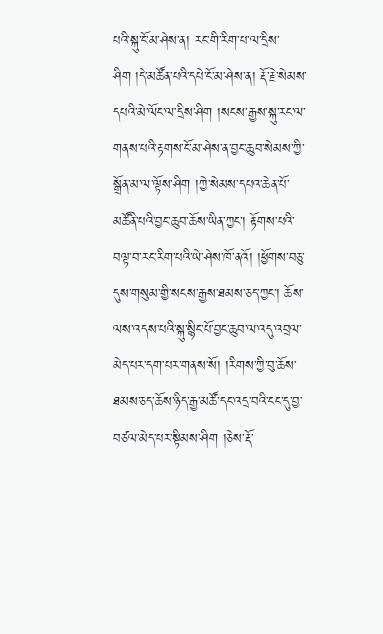པའི་སྐུ་ངོ་མ་ཤེས་ན། རང་གི་རིག་པ་ལ་དྲིས་ཤིག །དེ་མཚོན་པའི་དཔེ་ངོ་མ་ཤེས་ན། རྡོ་རྗེ་སེམས་དཔའི་མེ་ལོང་ལ་དྲིས་ཤིག །སངས་རྒྱས་སྐུ་རང་ལ་གནས་པའི་རྟགས་ངོ་མ་ཤེས་ན་བྱང་ཆུབ་སེམས་ཀྱི་སྒྲོན་མ་ལ་ལྟོས་ཤིག །ཀྱེ་སེམས་དཔའ་ཆེན་པོ་མཚོནི་པའི་བྱང་ཆུབ་ཆོས་ཡིན་ཀྱང་། རྟོགས་པའི་བལྟ་བ་རང་རིག་པའི་ཡེ་ཤེས་ཁོ་ནའོ། །ཕྱོགས་བཅུ་དུས་གསུམ་གྱི་སངས་རྒྱས་ཐམས་ཅད་ཀྱང་། ཆོས་ལས་འདས་པའི་སྐུ་སྙིང་པོ་བྱང་ཆུབ་ལ་འདུ་འབྲལ་མེད་པར་དག་པར་གནས་སོ། །རིགས་ཀྱི་བུ་ཆོས་ཐམས་ཅད་ཆོས་ཉིད་རྒྱ་མཚོ་དང་འདྲ་བའི་ངང་དུ་བྱ་བཙལ་མེད་པར་སྟིམས་ཤིག །ཅེས་རྡོ་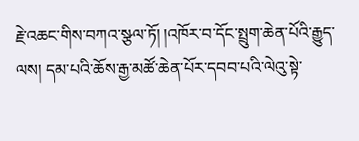རྗེ་འཆང་གིས་བཀའ་སྩལ་ཏོ། །འཁོར་བ་དོང་སྤྲུག་ཆེན་པོའི་རྒྱུད་ལས། དམ་པའི་ཆོས་རྒྱ་མཚོ་ཆེན་པོར་དབབ་པའི་ལེའུ་སྟེ་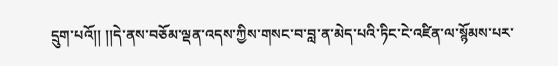དྲུག་པའོ།། །།དེ་ནས་བཅོམ་ལྡན་འདས་ཀྱིས་གསང་བ་བླ་ན་མེད་པའི་ཏིང་ངེ་འཛིན་ལ་སྙོམས་པར་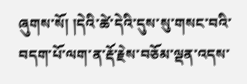ཞུགས་སོ། །དེའི་ཚེ་དེའི་དུས་སུ་གསང་བའི་བདག་པོ་ལག་ན་རྡོ་རྗེས་བཅོམ་ལྡན་འདས་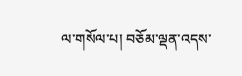ལ་གསོལ་པ། བཅོམ་ལྡན་འདས་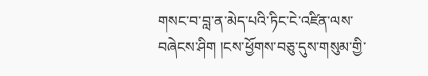གསང་བ་བླ་ན་མེད་པའི་ཏིང་ངེ་འཛིན་ལས་བཞེངས་ཤིག །ངས་ཕྱོགས་བཅུ་དུས་གསུམ་གྱི་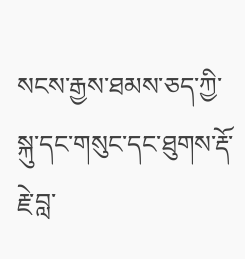སངས་རྒྱས་ཐམས་ཅད་ཀྱི་སྐུ་དང་གསུང་དང་ཐུགས་རྡོ་རྗེ་བླ་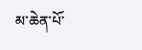མ་ཆེན་པོ་